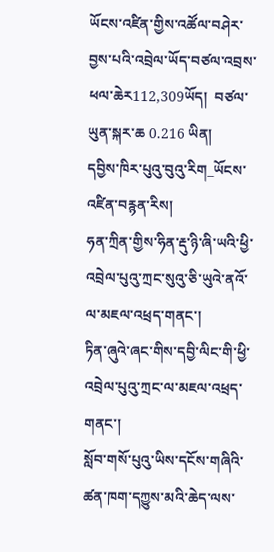ཡོངས་འཛིན་གྱིས་འཚོལ་བཤེར་བྱས་པའི་འབྲེལ་ཡོད་བཙལ་འབྲས་ཕལ་ཆེར112,309ཡོད།  བཙལ་ཡུན་སྐར་ཆ 0.216 ཡིན།
དབྱིས་ཁིར་པུའུ་བུའུ་རིག_ཡོངས་འཛིན་བརྙན་རིས།
ཧན་ཀྲིན་གྱིས་ཧིན་རྡུ་ཉི་ཞི་ཡའི་ཕྱི་འབྲེལ་པུའུ་ཀྲང་སུའུ་ཅི་ཡུའེ་ནའོ་ལ་མཇལ་འཕྲད་གནང་།
ཏིན་ཞུའེ་ཞང་གིས་དབྱི་ལིང་གི་ཕྱི་འབྲེལ་པུའུ་ཀྲང་ལ་མཇལ་འཕྲད་གནང་།
སློབ་གསོ་པུའུ་ཡིས་དངོས་གཞིའི་ཚན་ཁག་དཀྱུས་མའི་ཆེད་ལས་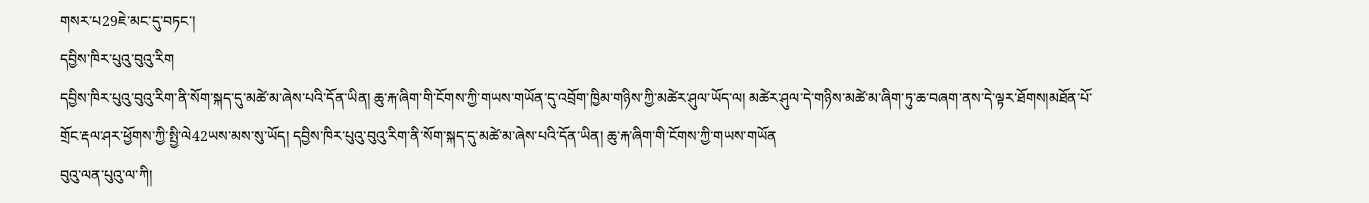གསར་པ29ཇེ་མང་དུ་བཏང་།
དབྱིས་ཁིར་པུའུ་བུའུ་རིག
དབྱིས་ཁིར་པུའུ་བུའུ་རིག་ནི་སོག་སྐད་དུ་མཚེ་མ་ཞེས་པའི་དོན་ཡིན། ཆུ་རྐ་ཞིག་གི་ངོགས་ཀྱི་གཡས་གཡོན་དུ་འབྲོག་ཁྱིམ་གཉིས་ཀྱི་མཚེར་ཤུལ་ཡོད་ལ། མཚེར་ཤུལ་དེ་གཉིས་མཚེ་མ་ཞིག་ཏུ་ཆ་བཞག་ནས་དེ་ལྟར་ཐོགས།མཐོན་པོ་གྲོང་རྡལ་ཤར་ཕྱོགས་ཀྱི་སྤྱི་ལེ42ཡས་མས་སུ་ཡོད། དབྱིས་ཁིར་པུའུ་བུའུ་རིག་ནི་སོག་སྐད་དུ་མཚེ་མ་ཞེས་པའི་དོན་ཡིན། ཆུ་རྐ་ཞིག་གི་ངོགས་ཀྱི་གཡས་གཡོན
བུའུ་ལན་པུའུ་ལ་ཀི།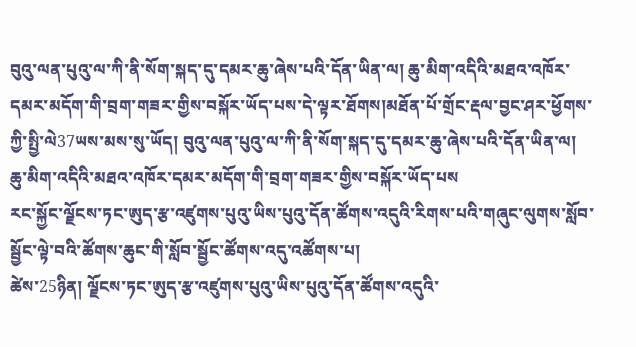བུའུ་ལན་པུའུ་ལ་ཀི་ནི་སོག་སྐད་དུ་དམར་ཆུ་ཞེས་པའི་དོན་ཡིན་ལ། ཆུ་མིག་འདིའི་མཐའ་འཁོར་དམར་མདོག་གི་བྲག་གཟར་གྱིས་བསྐོར་ཡོད་པས་དེ་ལྟར་ཐོགས།མཐོན་པོ་གྲོང་རྡལ་བྱང་ཤར་ཕྱོགས་ཀྱི་སྤྱི་ལེ37ཡས་མས་སུ་ཡོད། བུའུ་ལན་པུའུ་ལ་ཀི་ནི་སོག་སྐད་དུ་དམར་ཆུ་ཞེས་པའི་དོན་ཡིན་ལ། ཆུ་མིག་འདིའི་མཐའ་འཁོར་དམར་མདོག་གི་བྲག་གཟར་གྱིས་བསྐོར་ཡོད་པས
རང་སྐྱོང་ལྗོངས་ཏང་ཨུད་རྩ་འཛུགས་པུའུ་ཡིས་པུའུ་དོན་ཚོགས་འདུའི་རིགས་པའི་གཞུང་ལུགས་སློབ་སྦྱོང་ལྟེ་བའི་ཚོགས་ཆུང་གི་སློབ་སྦྱོང་ཚོགས་འདུ་འཚོགས་པ།
ཚེས་25ཉིན། ལྗོངས་ཏང་ཨུད་རྩ་འཛུགས་པུའུ་ཡིས་པུའུ་དོན་ཚོགས་འདུའི་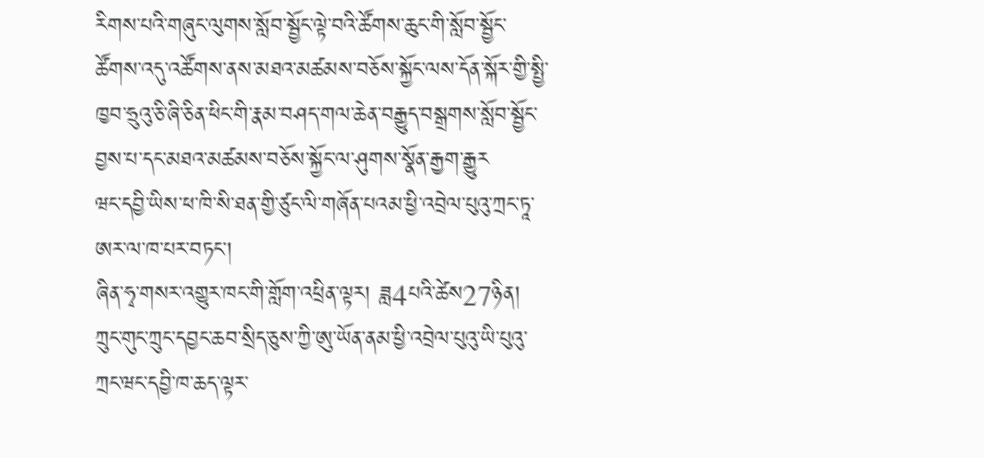རིགས་པའི་གཞུང་ལུགས་སློབ་སྦྱོང་ལྟེ་བའི་ཚོགས་ཆུང་གི་སློབ་སྦྱོང་ཚོགས་འདུ་འཚོགས་ནས་མཐའ་མཚམས་བཅོས་སྐྱོང་ལས་དོན་སྐོར་གྱི་སྤྱི་ཁྱབ་ཧྲུའུ་ཅི་ཞི་ཅིན་ཕིང་གི་རྣམ་བཤད་གལ་ཆེན་བརྒྱུད་བསྒྲགས་སློབ་སྦྱོང་བྱས་པ་དང་མཐའ་མཚམས་བཅོས་སྐྱོང་ལ་ཤུགས་སྣོན་རྒྱག་རྒྱུར
ཝང་དབྱི་ཡིས་ཕ་ཁི་སི་ཐན་གྱི་ཙུང་ལི་གཞོན་པའམ་ཕྱི་འབྲེལ་པུའུ་ཀྲང་ཏཱ་ཨར་ལ་ཁ་པར་བཏང་།
ཞིན་ཧྭ་གསར་འགྱུར་ཁང་གི་གློག་འཕྲིན་ལྟར། ཟླ4པའི་ཚེས27ཉིན། ཀྲུང་གུང་ཀྲུང་དབྱང་ཆབ་སྲིད་ཅུས་ཀྱི་ཨུ་ཡོན་ནམ་ཕྱི་འབྲེལ་པུའུ་ཡི་པུའུ་ཀྲང་ཝང་དབྱི་ཁ་ཆད་ལྟར་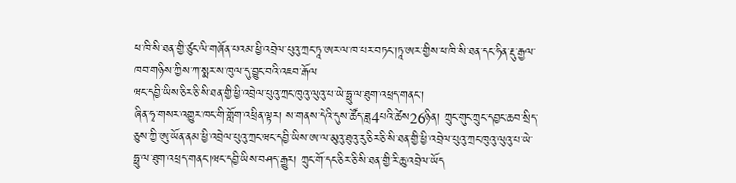ཕ་ཁི་སི་ཐན་གྱི་ཙུང་ལི་གཞོན་པའམ་ཕྱི་འབྲེལ་པུའུ་ཀྲང་ཏཱ་ཨར་ལ་ཁ་པར་བཏང་།ཏཱ་ཨར་གྱིས་ཕ་ཁི་སི་ཐན་དང་ཧིན་རྡུ་རྒྱལ་ཁབ་གཉིས་ཀྱིས་ཀ་སྨར་ས་ཁུལ་དུ་བྱུང་བའི་འཇབ་རྒོལ
ཝང་དབྱི་ཡིས་ཅིར་ཅི་སི་ཐན་གྱི་ཕྱི་འབྲེལ་པུའུ་ཀྲང་ཁུའུ་ལུའུ་པ་ཡེ་ཧྥུ་ལ་ཐུག་འཕྲད་གནང་།
ཞིན་ཧྭ་གསར་འགྱུར་ཁང་གི་གློག་འཕྲིན་ལྟར། ས་གནས་དེའི་དུས་ཚོད་ཟླ4པའི་ཚེས26ཉིན། ཀྲུང་གུང་ཀྲུང་དབྱང་ཆབ་སྲིད་ཅུས་ཀྱི་ཨུ་ཡོན་ནམ་ཕྱི་འབྲེལ་པུའུ་ཀྲང་ཝང་དབྱི་ཡིས་ཨ་ལ་མུའུ་ཐུའུ་རུ་ཅིར་ཅི་སི་ཐན་གྱི་ཕྱི་འབྲེལ་པུའུ་ཀྲང་ཁུའུ་ལུའུ་པ་ཡེ་ཧྥུ་ལ་ཐུག་འཕྲད་གནང་།ཝང་དབྱི་ཡིས་བཤད་རྒྱུར། ཀྲུང་གོ་དང་ཅིར་ཅི་སི་ཐན་གྱི་རི་ཆུ་འབྲེལ་ཡོད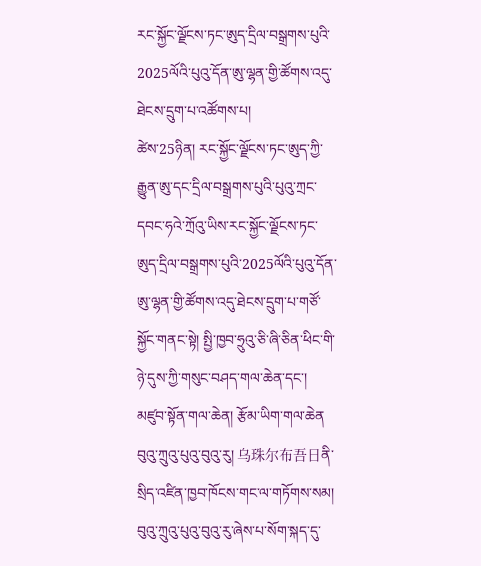རང་སྐྱོང་ལྗོངས་ཏང་ཨུད་དྲིལ་བསྒྲགས་པུའི་2025ལོའི་པུའུ་དོན་ཨུ་ལྷན་གྱི་ཚོགས་འདུ་ཐེངས་དྲུག་པ་འཚོགས་པ།
ཚེས་25ཉིན། རང་སྐྱོང་ལྗོངས་ཏང་ཨུད་ཀྱི་རྒྱུན་ཨུ་དང་དྲིལ་བསྒྲགས་པུའི་པུའུ་ཀྲང་དབང་ཧའེ་ཀྲོའུ་ཡིས་རང་སྐྱོང་ལྗོངས་ཏང་ཨུད་དྲིལ་བསྒྲགས་པུའི་2025ལོའི་པུའུ་དོན་ཨུ་ལྷན་གྱི་ཚོགས་འདུ་ཐེངས་དྲུག་པ་གཙོ་སྐྱོང་གནང་སྟེ། སྤྱི་ཁྱབ་ཧྲུའུ་ཅི་ཞི་ཅིན་ཕིང་གི་ཉེ་དུས་ཀྱི་གསུང་བཤད་གལ་ཆེན་དང་། མཛུབ་སྟོན་གལ་ཆེན། རྩོམ་ཡིག་གལ་ཆེན
བུའུ་ཀྲུའུ་པུའུ་བུའུ་རུ། 乌珠尔布吾日ནི་སྲིད་འཛིན་ཁྱབ་ཁོངས་གང་ལ་གཏོགས་སམ།
བུའུ་ཀྲུའུ་པུའུ་བུའུ་རུ་ཞེས་པ་སོག་སྐད་དུ་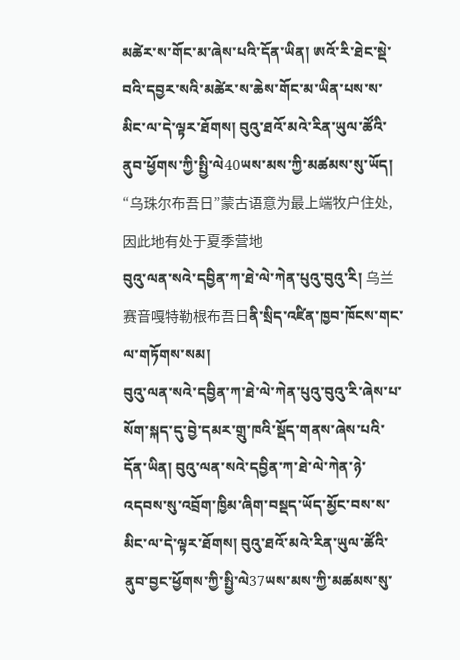མཚེར་ས་གོང་མ་ཞེས་པའི་དོན་ཡིན། ཨའོ་རི་ཐེང་སྡེ་བའི་དབྱར་སའི་མཚེར་ས་ཆེས་གོང་མ་ཡིན་པས་ས་མིང་ལ་དེ་ལྟར་ཐོགས། བུའུ་ཐའོ་མའེ་རིན་ཡུལ་ཚོའི་ནུབ་ཕྱོགས་ཀྱི་སྤྱི་ལེ40ཡས་མས་ཀྱི་མཚམས་སུ་ཡོད། “乌珠尔布吾日”蒙古语意为最上端牧户住处,因此地有处于夏季营地
བུའུ་ལན་སའེ་དབྱིན་ཀ་ཐེ་ལེ་ཀེན་པུའུ་བུའུ་རི། 乌兰赛音嘎特勒根布吾日ནི་སྲིད་འཛིན་ཁྱབ་ཁོངས་གང་ལ་གཏོགས་སམ།
བུའུ་ལན་སའེ་དབྱིན་ཀ་ཐེ་ལེ་ཀེན་པུའུ་བུའུ་རི་ཞེས་པ་སོག་སྐད་དུ་བྱེ་དམར་གྲུ་ཁའི་སྡོད་གནས་ཞེས་པའི་དོན་ཡིན། བུའུ་ལན་སའེ་དབྱིན་ཀ་ཐེ་ལེ་ཀེན་ཉེ་འདབས་སུ་འབྲོག་ཁྱིམ་ཞིག་བསྡད་ཡོད་མྱོང་བས་ས་མིང་ལ་དེ་ལྟར་ཐོགས། བུའུ་ཐའོ་མའེ་རིན་ཡུལ་ཚོའི་ནུབ་བྱང་ཕྱོགས་ཀྱི་སྤྱི་ལེ37ཡས་མས་ཀྱི་མཚམས་སུ་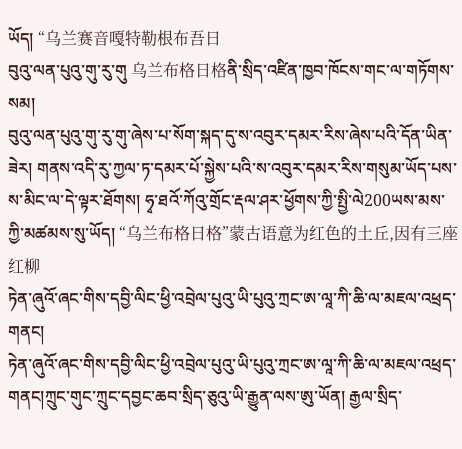ཡོད། “乌兰赛音嘎特勒根布吾日
བུའུ་ལན་པུའུ་གུ་རུ་གུ 乌兰布格日格ནི་སྲིད་འཛིན་ཁྱབ་ཁོངས་གང་ལ་གཏོགས་སམ།
བུའུ་ལན་པུའུ་གུ་རུ་གུ་ཞེས་པ་སོག་སྐད་དུ་ས་འབུར་དམར་རིས་ཞེས་པའི་དོན་ཡིན་ཟེར། གནས་འདི་རུ་ཀྱལ་ཏ་དམར་པོ་སྐྱེས་པའི་ས་འབུར་དམར་རིས་གསུམ་ཡོད་པས་ས་མིང་ལ་དེ་ལྟར་ཐོགས། ཧྭ་ཐའོ་ཀོའུ་གྲོང་རྡལ་ཤར་ཕྱོགས་ཀྱི་སྤྱི་ལེ200ཡས་མས་ཀྱི་མཚམས་སུ་ཡོད། “乌兰布格日格”蒙古语意为红色的土丘,因有三座红柳
ཏེན་ཞུའོ་ཞང་གིས་དབྱི་ལིང་ཕྱི་འབྲེལ་པུའུ་ཡི་པུའུ་ཀྲང་ཨ་ལཱ་ཀི་ཆི་ལ་མཇལ་འཕྲད་གནང།
ཏེན་ཞུའོ་ཞང་གིས་དབྱི་ལིང་ཕྱི་འབྲེལ་པུའུ་ཡི་པུའུ་ཀྲང་ཨ་ལཱ་ཀི་ཆི་ལ་མཇལ་འཕྲད་གནང།ཀྲུང་གུང་ཀྲུང་དབྱང་ཆབ་སྲིད་ཅུའུ་ཡི་རྒྱུན་ལས་ཨུ་ཡོན། རྒྱལ་སྲིད་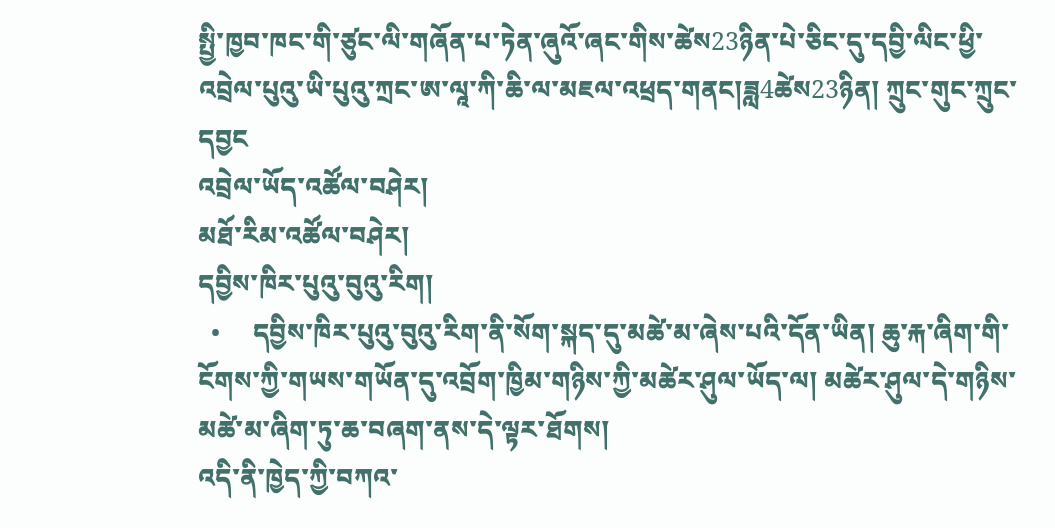སྤྱི་ཁྱབ་ཁང་གི་ཙུང་ལི་གཞོན་པ་ཏེན་ཞུའོ་ཞང་གིས་ཚེས23ཉིན་པེ་ཅིང་དུ་དབྱི་ལིང་ཕྱི་འབྲེལ་པུའུ་ཡི་པུའུ་ཀྲང་ཨ་ལཱ་ཀི་ཆི་ལ་མཇལ་འཕྲད་གནང།ཟླ4ཚེས23ཉིན། ཀྲུང་གུང་ཀྲུང་དབྱང
འབྲེལ་ཡོད་འཚོལ་བཤེར།
མཐོ་རིམ་འཚོལ་བཤེར།
དབྱིས་ཁིར་པུའུ་བུའུ་རིག།
  •     དབྱིས་ཁིར་པུའུ་བུའུ་རིག་ནི་སོག་སྐད་དུ་མཚེ་མ་ཞེས་པའི་དོན་ཡིན། ཆུ་རྐ་ཞིག་གི་ངོགས་ཀྱི་གཡས་གཡོན་དུ་འབྲོག་ཁྱིམ་གཉིས་ཀྱི་མཚེར་ཤུལ་ཡོད་ལ། མཚེར་ཤུལ་དེ་གཉིས་མཚེ་མ་ཞིག་ཏུ་ཆ་བཞག་ནས་དེ་ལྟར་ཐོགས།
འདི་ནི་ཁྱེད་ཀྱི་བཀའ་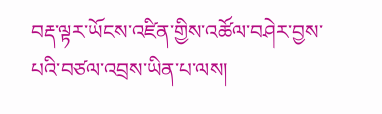བརྡ་ལྟར་ཡོངས་འཛིན་གྱིས་འཚོལ་བཤེར་བྱས་པའི་བཙལ་འབྲས་ཡིན་པ་ལས།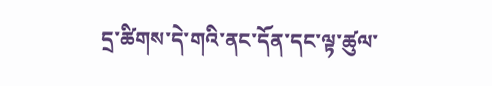དྲ་ཚིགས་དེ་གའི་ནང་དོན་དང་ལྟ་ཚུལ་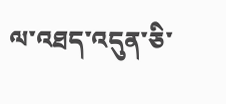ལ་འཐད་འདུན་ཅི་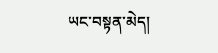ཡང་བསྟན་མེད།